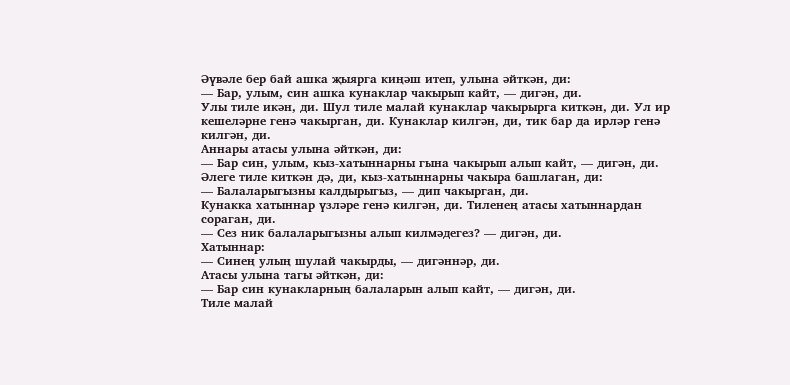Әүвәле бер бай ашка җыярга киңәш итеп, улына әйткән, ди:
— Бар, улым, син ашка кунаклар чакырып кайт, — дигән, ди.
Улы тиле икән, ди. Шул тиле малай кунаклар чакырырга киткән, ди. Ул ир кешеләрне генә чакырган, ди. Кунаклар килгән, ди, тик бар да ирләр генә килгән, ди.
Аннары атасы улына әйткән, ди:
— Бар син, улым, кыз-хатыннарны гына чакырып алып кайт, — дигән, ди.
Әлеге тиле киткән дә, ди, кыз-хатыннарны чакыра башлаган, ди:
— Балаларыгызны калдырыгыз, — дип чакырган, ди.
Кунакка хатыннар үзләре генә килгән, ди. Тиленең атасы хатыннардан сораган, ди.
— Сез ник балаларыгызны алып килмәдегез? — дигән, ди.
Хатыннар:
— Синең улың шулай чакырды, — дигәннәр, ди.
Атасы улына тагы әйткән, ди:
— Бар син кунакларның балаларын алып кайт, — дигән, ди.
Тиле малай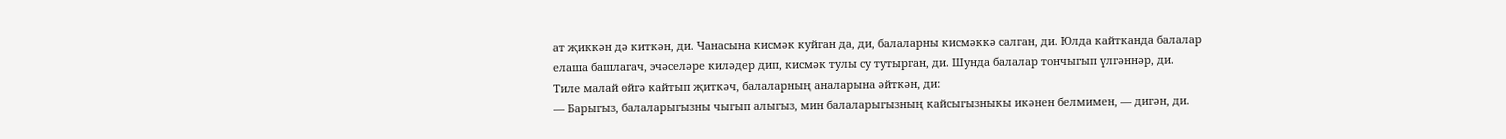ат җиккән дә киткән, ди. Чанасына кисмәк куйган да, ди, балаларны кисмәккә салган, ди. Юлда кайтканда балалар елаша башлагач, эчәселәре киләдер дип, кисмәк тулы су тутырган, ди. Шунда балалар тончыгып үлгәннәр, ди.
Тиле малай өйгә кайтып җиткәч, балаларның аналарына әйткән, ди:
— Барыгыз, балаларыгызны чыгып алыгыз, мин балаларыгызның кайсыгызныкы икәнен белмимен, — дигән, ди.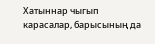Хатыннар чыгып карасалар, барысының да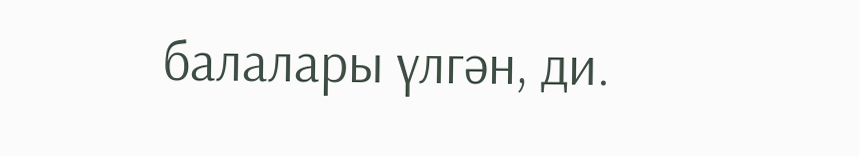балалары үлгән, ди.